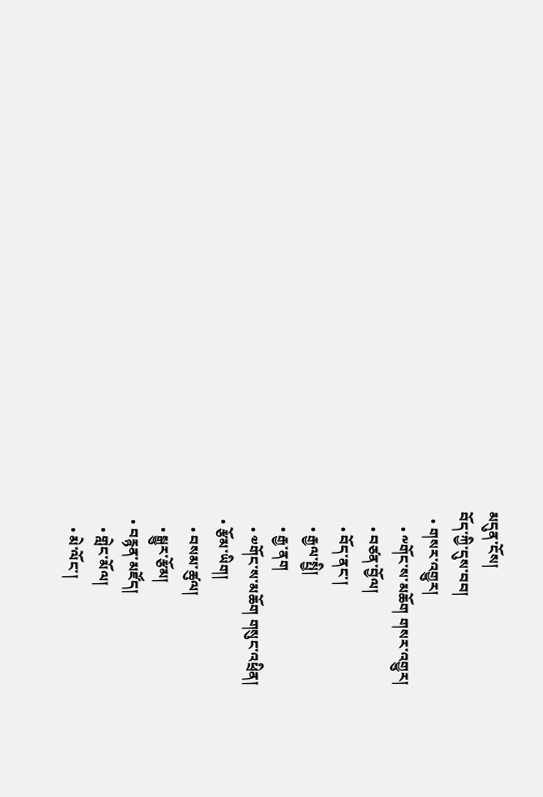མདུན་ངོས།
བོད་ཀྱི་དུས་བབ།
  • གསར་འགྱུར།
    • ༸གོང་ས་མཆོག གསར་འགྱུར།
    • བཙན་བྱོལ།
    • བོད་ནང་།
    • རྒྱལ་སྤྱི།
    • རྒྱ་ནག
    • ༧གོང་ས་མཆོག གསུང་འཕྲིན།
  • རྩོམ་ཡིག།
    • བསམ་ཚུལ།
    • སྒྱུར་རྩོམ།
  • བརྙན་མཛོད།
    • གླེང་མོལ།
    • མེ་ལོང་།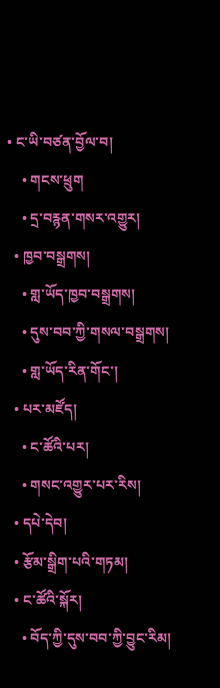• ང་ཡི་བཙན་བྱོལ་བ།
    • གངས་ཕྲུག
    • དྲ་བརྙན་གསར་འགྱུར།
  • ཁྱབ་བསྒྲགས།
    • གླ་ཡོད་ཁྱབ་བསྒྲགས།
    • དུས་བབ་ཀྱི་གསལ་བསྒྲགས།
    • གླ་ཡོད་རིན་གོང་།
  • པར་མཛོད།
    • ང་ཚོའི་པར།
    • གསང་འགྱུར་པར་རིས།
  • དཔེ་དེབ།
  • རྩོམ་སྒྲིག་པའི་གཏམ།
  • ང་ཚོའི་སྐོར།
    • བོད་ཀྱི་དུས་བབ་ཀྱི་བྱུང་རིམ།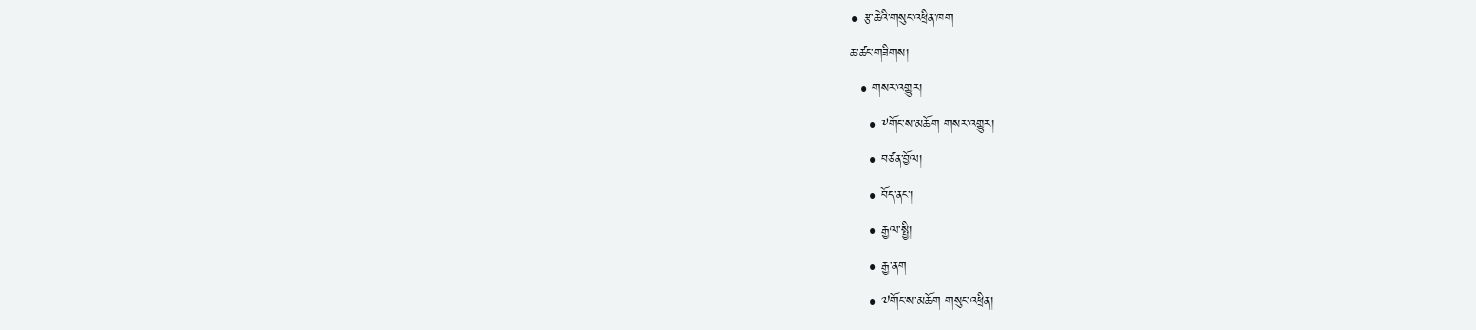• རྩ་ཆེའི་གསུང་འཕྲིན་ཁག
ཆ་ཚང་གཟིགས།
  • གསར་འགྱུར།
    • ༸གོང་ས་མཆོག གསར་འགྱུར།
    • བཙན་བྱོལ།
    • བོད་ནང་།
    • རྒྱལ་སྤྱི།
    • རྒྱ་ནག
    • ༧གོང་ས་མཆོག གསུང་འཕྲིན།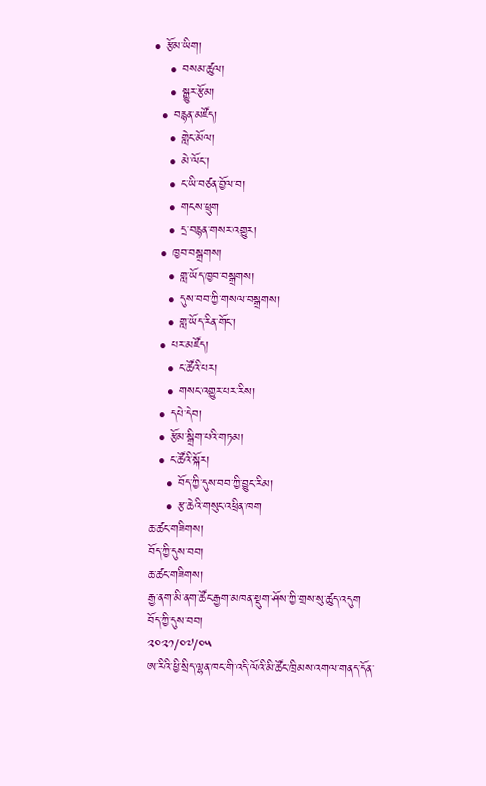• རྩོམ་ཡིག།
    • བསམ་ཚུལ།
    • སྒྱུར་རྩོམ།
  • བརྙན་མཛོད།
    • གླེང་མོལ།
    • མེ་ལོང་།
    • ང་ཡི་བཙན་བྱོལ་བ།
    • གངས་ཕྲུག
    • དྲ་བརྙན་གསར་འགྱུར།
  • ཁྱབ་བསྒྲགས།
    • གླ་ཡོད་ཁྱབ་བསྒྲགས།
    • དུས་བབ་ཀྱི་གསལ་བསྒྲགས།
    • གླ་ཡོད་རིན་གོང་།
  • པར་མཛོད།
    • ང་ཚོའི་པར།
    • གསང་འགྱུར་པར་རིས།
  • དཔེ་དེབ།
  • རྩོམ་སྒྲིག་པའི་གཏམ།
  • ང་ཚོའི་སྐོར།
    • བོད་ཀྱི་དུས་བབ་ཀྱི་བྱུང་རིམ།
    • རྩ་ཆེའི་གསུང་འཕྲིན་ཁག
ཆ་ཚང་གཟིགས།
བོད་ཀྱི་དུས་བབ།
ཆ་ཚང་གཟིགས།
རྒྱ་ནག་མི་ནག་ཚོང་རྒྱག་མཁན་སྡུག་ཤོས་ཀྱི་གྲས་སུ་ཚུད་འདུག
བོད་ཀྱི་དུས་བབ།
༢༠༢༡/༠༧/༠༥
ཨ་རིའི་ཕྱི་སྲིད་ལྷན་ཁང་གི་འདི་ལོའི་མི་ཚོང་ཁྲིམས་འགལ་གནད་དོན་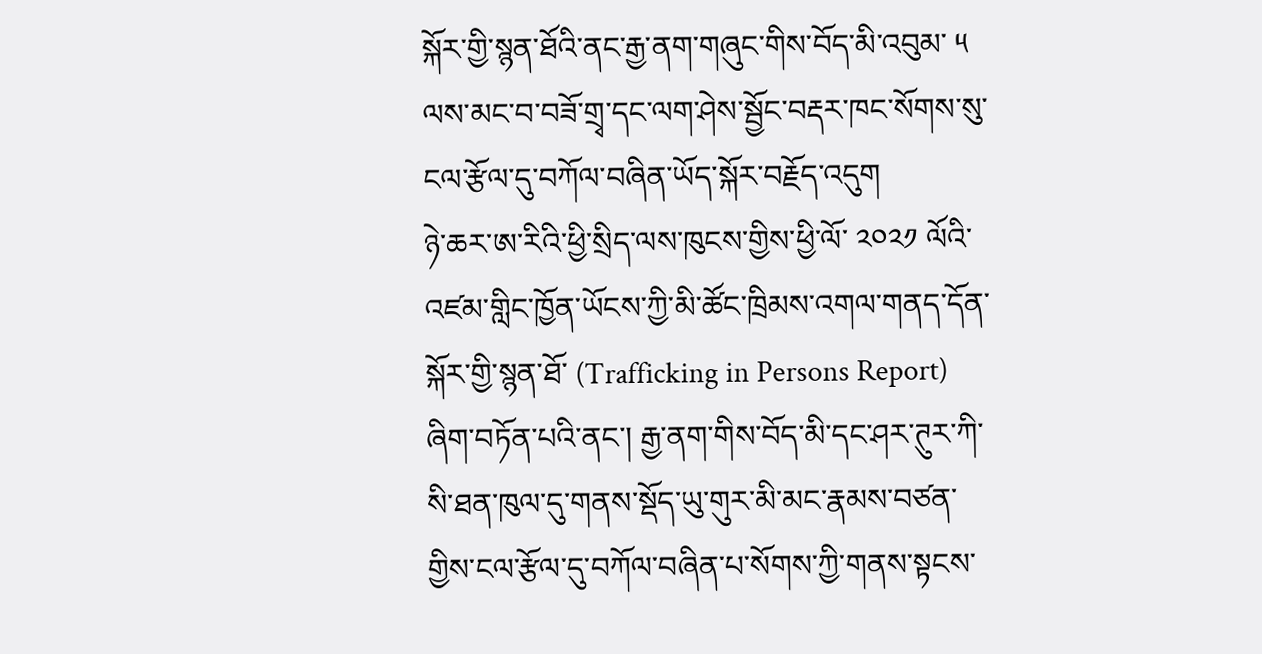སྐོར་གྱི་སྙན་ཐོའི་ནང་རྒྱ་ནག་གཞུང་གིས་བོད་མི་འབུམ་ ༥ ལས་མང་བ་བཟོ་གྲྭ་དང་ལག་ཤེས་སྦྱོང་བརྡར་ཁང་སོགས་སུ་ངལ་རྩོལ་དུ་བཀོལ་བཞིན་ཡོད་སྐོར་བརྗོད་འདུག
ཉེ་ཆར་ཨ་རིའི་ཕྱི་སྲིད་ལས་ཁུངས་གྱིས་ཕྱི་ལོ་ ༢༠༢༡ ལོའི་འཛམ་གླིང་ཁྱོན་ཡོངས་ཀྱི་མི་ཚོང་ཁྲིམས་འགལ་གནད་དོན་སྐོར་གྱི་སྙན་ཐོ་ (Trafficking in Persons Report) ཞིག་བཏོན་པའི་ནང་། རྒྱ་ནག་གིས་བོད་མི་དང་ཤར་ཊུར་ཀི་སི་ཐན་ཁུལ་དུ་གནས་སྡོད་ཡུ་གུར་མི་མང་རྣམས་བཙན་གྱིས་ངལ་རྩོལ་དུ་བཀོལ་བཞིན་པ་སོགས་ཀྱི་གནས་སྟངས་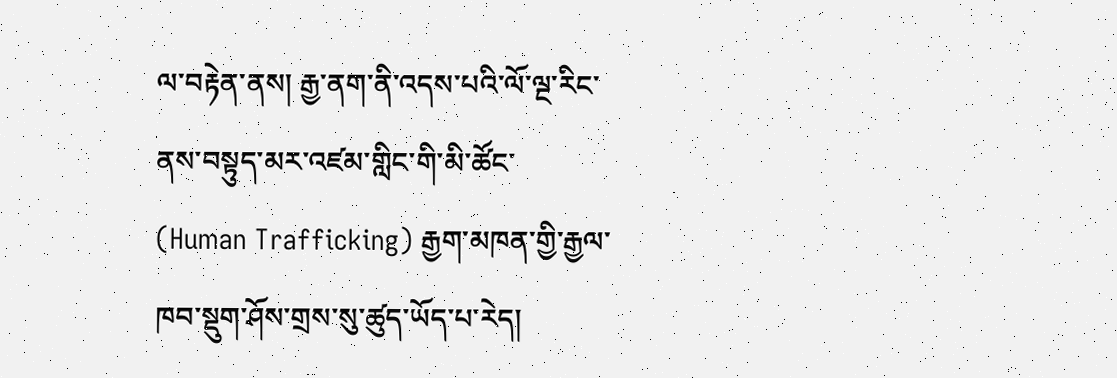ལ་བརྟེན་ནས། རྒྱ་ནག་ནི་འདས་པའི་ལོ་ལྔ་རིང་ནས་བསྟུད་མར་འཛམ་གླིང་གི་མི་ཚོང་ (Human Trafficking) རྒྱག་མཁན་གྱི་རྒྱལ་ཁབ་སྡུག་ཤོས་གྲས་སུ་ཚུད་ཡོད་པ་རེད།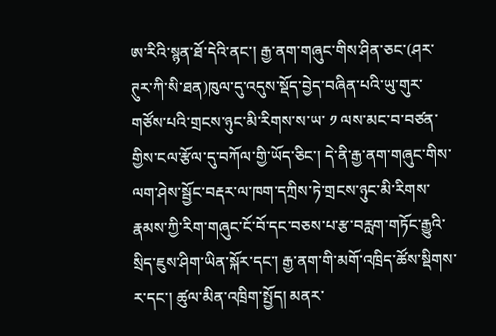ཨ་རིའི་སྙན་ཐོ་དེའི་ནང་། རྒྱ་ནག་གཞུང་གིས་ཤིན་ཅང་(ཤར་ཊུར་ཀི་སི་ཐན)ཁུལ་དུ་འདུས་སྡོད་བྱེད་བཞིན་པའི་ཡུ་གུར་གཙོས་པའི་གྲངས་ཉུང་མི་རིགས་ས་ཡ་ ༡ ལས་མང་བ་བཙན་གྱིས་ངལ་རྩོལ་དུ་བཀོལ་གྱི་ཡོད་ཅིང་། དེ་ནི་རྒྱ་ནག་གཞུང་གིས་ལག་ཤེས་སྦྱོང་བརྡར་ལ་ཁག་དཀྲིས་ཏེ་གྲངས་ཉུང་མི་རིགས་རྣམས་ཀྱི་རིག་གཞུང་ངོ་བོ་དང་བཅས་པ་རྩ་བརླག་གཏོང་རྒྱུའི་སྲིད་ཇུས་ཤིག་ཡིན་སྐོར་དང་། རྒྱ་ནག་གི་མགོ་འཁྲིད་ཚོས་སྡིགས་ར་དང་། ཚུལ་མིན་འཁྲིག་སྤྱོད། མནར་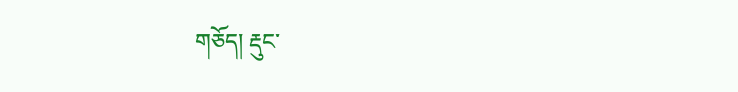གཅོད། རྡུང་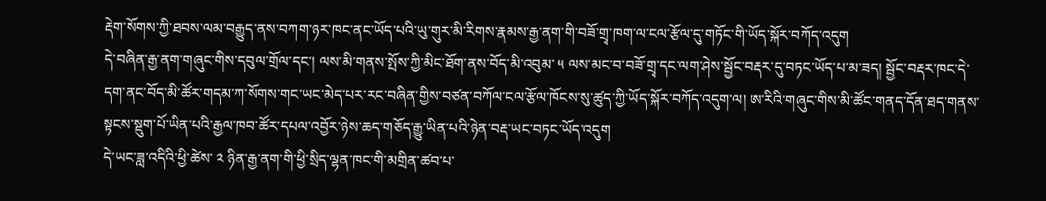རྡེག་སོགས་ཀྱི་ཐབས་ལམ་བརྒྱུད་ནས་བཀག་ཉར་ཁང་ནང་ཡོད་པའི་ཡུ་གུར་མི་རིགས་རྣམས་རྒྱ་ནག་གི་བཟོ་གྲྭ་ཁག་ལ་ངལ་རྩོལ་དུ་གཏོང་གི་ཡོད་སྐོར་བཀོད་འདུག
དེ་བཞིན་རྒྱ་ནག་གཞུང་གིས་དབུལ་གྲོལ་དང་། ལས་མི་གནས་སྤོས་ཀྱི་མིང་ཐོག་ནས་བོད་མི་འབུམ་ ༥ ལས་མང་བ་བཟོ་གྲྭ་དང་ལག་ཤེས་སྦྱོང་བརྡར་དུ་བཏང་ཡོད་པ་མ་ཟད། སྦྱོང་བརྡར་ཁང་དེ་དག་ནང་བོད་མི་ཚོར་གདམ་ཀ་སོགས་གང་ཡང་མེད་པར་རང་བཞིན་གྱིས་བཙན་བཀོལ་ངལ་རྩོལ་ཁོངས་སུ་ཚུད་ཀྱི་ཡོད་སྐོར་བཀོད་འདུག་ལ། ཨ་རིའི་གཞུང་གིས་མི་ཚོང་གནད་དོན་ཐད་གནས་སྟངས་སྡུག་པོ་ཡིན་པའི་རྒྱལ་ཁབ་ཚོར་དཔལ་འབྱོར་ཉེས་ཆད་གཅོད་རྒྱུ་ཡིན་པའི་ཉེན་བརྡ་ཡང་བཏང་ཡོད་འདུག
དེ་ཡང་ཟླ་འདིའི་ཕྱི་ཚེས་ ༢ ཉིན་རྒྱ་ནག་གི་ཕྱི་སྲིད་ལྷན་ཁང་གི་མགྲིན་ཚབ་པ་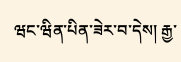ཝང་ཝིན་པིན་ཟེར་བ་དེས། རྒྱ་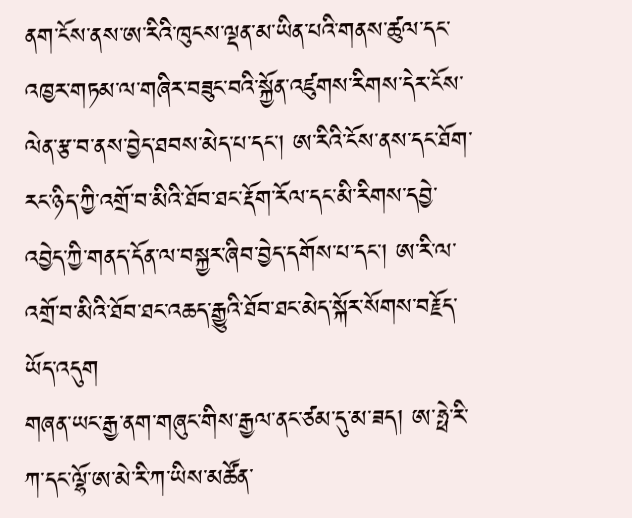ནག་ངོས་ནས་ཨ་རིའི་ཁུངས་ལྡན་མ་ཡིན་པའི་གནས་ཚུལ་དང་འཁྱར་གཏམ་ལ་གཞིར་བཟུང་བའི་སྐྱོན་འཛུགས་རིགས་དེར་ངོས་ལེན་རྩ་བ་ནས་བྱེད་ཐབས་མེད་པ་དང་། ཨ་རིའི་ངོས་ནས་དང་ཐོག་རང་ཉིད་ཀྱི་འགྲོ་བ་མིའི་ཐོབ་ཐང་རྡོག་རོལ་དང་མི་རིགས་དབྱེ་འབྱེད་ཀྱི་གནད་དོན་ལ་བསྐྱར་ཞིབ་བྱེད་དགོས་པ་དང་། ཨ་རི་ལ་འགྲོ་བ་མིའི་ཐོབ་ཐང་འཆད་རྒྱུའི་ཐོབ་ཐང་མེད་སྐོར་སོགས་བརྗོད་ཡོད་འདུག
གཞན་ཡང་རྒྱ་ནག་གཞུང་གིས་རྒྱལ་ནང་ཙམ་དུ་མ་ཟད། ཨ་ཧྥེ་རི་ཀ་དང་ལྷོ་ཨ་མེ་རི་ཀ་ཡིས་མཚོན་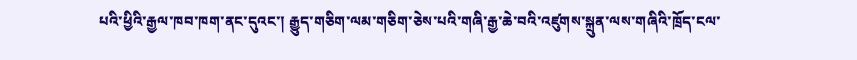པའི་ཕྱིའི་རྒྱལ་ཁབ་ཁག་ནང་དུའང་། རྒྱུད་གཅིག་ལམ་གཅིག་ཅེས་པའི་གཞི་རྒྱ་ཆེ་བའི་འཛུགས་སྐྲུན་ལས་གཞིའི་ཁྲོད་ངལ་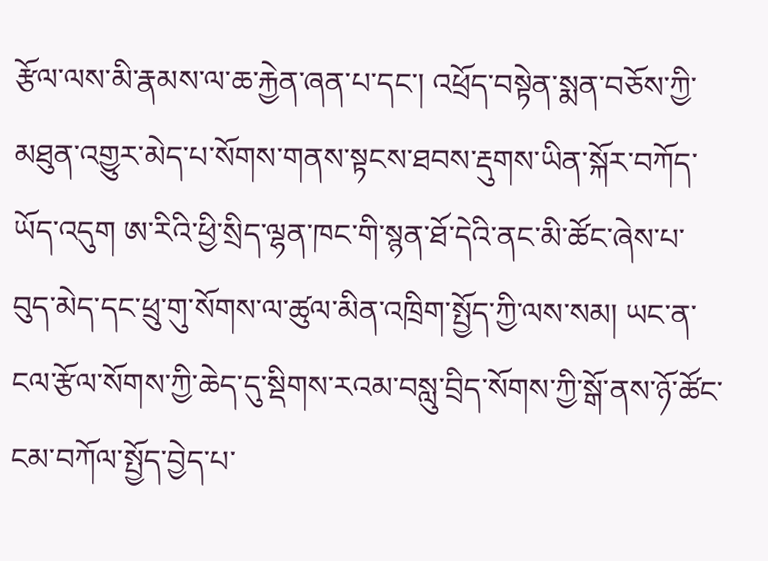རྩོལ་ལས་མི་རྣམས་ལ་ཆ་རྐྱེན་ཞན་པ་དང་། འཕྲོད་བསྟེན་སྨན་བཅོས་ཀྱི་མཐུན་འགྱུར་མེད་པ་སོགས་གནས་སྟངས་ཐབས་རྡུགས་ཡིན་སྐོར་བཀོད་ཡོད་འདུག ཨ་རིའི་ཕྱི་སྲིད་ལྷན་ཁང་གི་སྙན་ཐོ་དེའི་ནང་མི་ཚོང་ཞེས་པ་བུད་མེད་དང་ཕྲུ་གུ་སོགས་ལ་ཚུལ་མིན་འཁྲིག་སྤྱོད་ཀྱི་ལས་སམ། ཡང་ན་ངལ་རྩོལ་སོགས་ཀྱི་ཆེད་དུ་སྡིགས་རའམ་བསླུ་བྲིད་སོགས་ཀྱི་སྒོ་ནས་ཉོ་ཚོང་ངམ་བཀོལ་སྤྱོད་བྱེད་པ་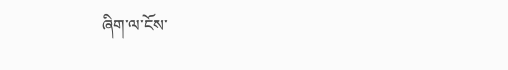ཞིག་ལ་ངོས་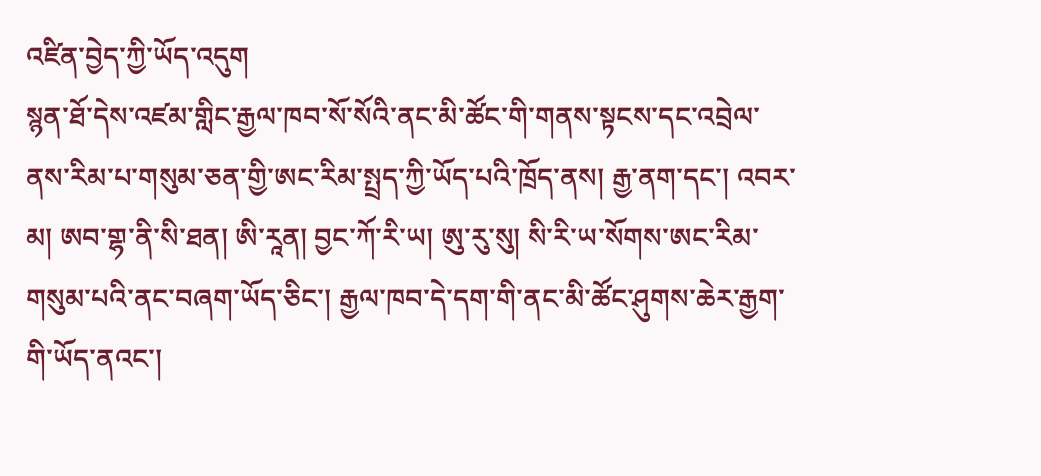འཛིན་བྱེད་ཀྱི་ཡོད་འདུག
སྙན་ཐོ་དེས་འཛམ་གླིང་རྒྱལ་ཁབ་སོ་སོའི་ནང་མི་ཚོང་གི་གནས་སྟངས་དང་འབྲེལ་ནས་རིམ་པ་གསུམ་ཅན་གྱི་ཨང་རིམ་སྤྲད་ཀྱི་ཡོད་པའི་ཁྲོད་ནས། རྒྱ་ནག་དང་། འབར་མ། ཨབ་གྷ་ནི་སི་ཐན། ཨི་རཱན། བྱང་ཀོ་རི་ཡ། ཨུ་རུ་སུ། སི་རི་ཡ་སོགས་ཨང་རིམ་གསུམ་པའི་ནང་བཞག་ཡོད་ཅིང་། རྒྱལ་ཁབ་དེ་དག་གི་ནང་མི་ཚོང་ཤུགས་ཆེར་རྒྱག་གི་ཡོད་ནའང་།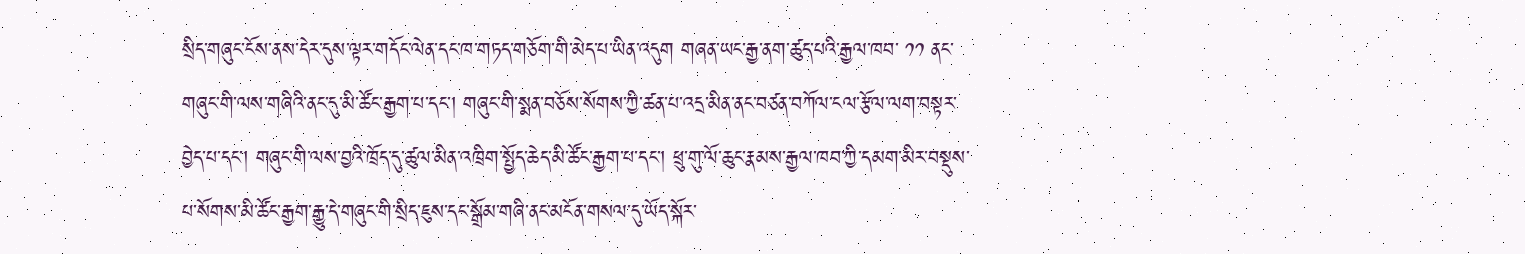སྲིད་གཞུང་ངོས་ནས་དེར་དུས་ལྟར་གདོང་ལེན་དང་ཁ་གཏད་གཅོག་གི་མེད་པ་ཡིན་འདུག གཞན་ཡང་རྒྱ་ནག་ཚུད་པའི་རྒྱལ་ཁབ་ ༡༡ ནང་གཞུང་གི་ལས་གཞིའི་ནང་དུ་མི་ཚོང་རྒྱག་པ་དང་། གཞུང་གི་སྨན་བཅོས་སོགས་ཀྱི་ཚན་པ་འདྲ་མིན་ནང་བཙན་བཀོལ་ངལ་རྩོལ་ལག་བསྟར་བྱེད་པ་དང་། གཞུང་གི་ལས་བྱའི་ཁྲོད་དུ་ཚུལ་མིན་འཁྲིག་སྤྱོད་ཆེད་མི་ཚོང་རྒྱག་པ་དང་། ཕྲུ་གུ་ལོ་ཆུང་རྣམས་རྒྱལ་ཁབ་ཀྱི་དམག་མིར་བསྡུས་པ་སོགས་མི་ཚོང་རྒྱག་རྒྱུ་དེ་གཞུང་གི་སྲིད་ཇུས་དང་སྒྲོམ་གཞི་ནང་མངོན་གསལ་དུ་ཡོད་སྐོར་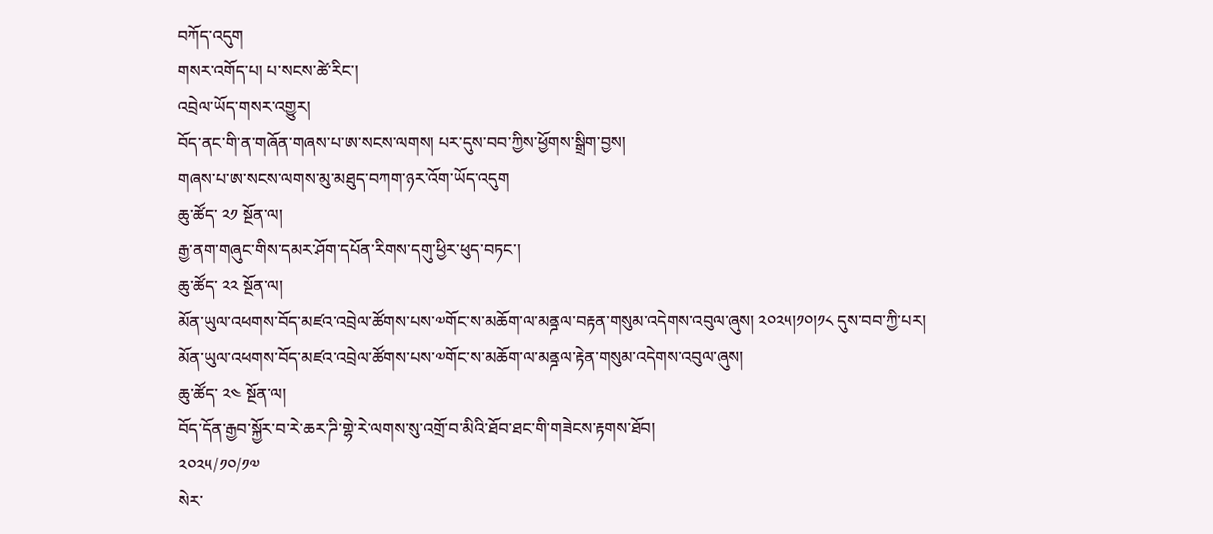བཀོད་འདུག
གསར་འགོད་པ། པ་སངས་ཚེ་རིང་།
འབྲེལ་ཡོད་གསར་འགྱུར།
བོད་ནང་གི་ན་གཞོན་གཞས་པ་ཨ་སངས་ལགས། པར་དུས་བབ་ཀྱིས་ཕྱོགས་སྒྲིག་བྱས།
གཞས་པ་ཨ་སངས་ལགས་མུ་མཐུད་བཀག་ཉར་འོག་ཡོད་འདུག
ཆུ་ཚོད་ ༢༡ སྔོན་ལ།
རྒྱ་ནག་གཞུང་གིས་དམར་ཤོག་དཔོན་རིགས་དགུ་ཕྱིར་ཕུད་བཏང་།
ཆུ་ཚོད་ ༢༢ སྔོན་ལ།
མོན་ཡུལ་འཕགས་བོད་མཛའ་འབྲེལ་ཚོགས་པས་༧གོང་ས་མཆོག་ལ་མནྜལ་བརྟན་གསུམ་འདེགས་འབུལ་ཞུས། ༢༠༢༥།༡༠།༡༨ དུས་བབ་ཀྱི་པར།
མོན་ཡུལ་འཕགས་བོད་མཛའ་འབྲེལ་ཚོགས་པས་༧གོང་ས་མཆོག་ལ་མནྜལ་རྟེན་གསུམ་འདེགས་འབུལ་ཞུས།
ཆུ་ཚོད་ ༢༤ སྔོན་ལ།
བོད་དོན་རྒྱབ་སྐྱོར་བ་རེ་ཆར་ཌི་གྷེ་རེ་ལགས་སུ་འགྲོ་བ་མིའི་ཐོབ་ཐང་གི་གཟེངས་རྟགས་ཐོབ།
༢༠༢༥/༡༠/༡༧
སེར་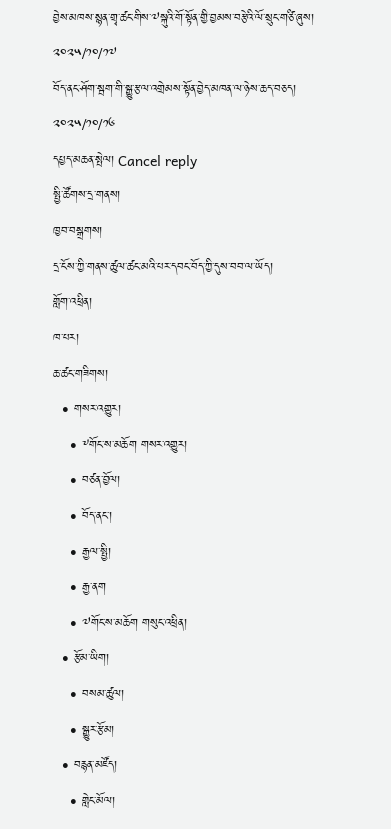བྱེས་མཁས་སྙན་གྲྭ་ཚང་གིས་༧སྐུའི་གོ་སྟོན་གྱི་བྱམས་བརྩེའི་ལོ་སྲུང་གཙི་ཞུས།
༢༠༢༥/༡༠/༡༧
བོད་ནང་ཤོག་སྦག་གི་སྒྱུ་རྩལ་འགྲེམས་སྟོན་བྱེད་མཁན་ལ་ཉེས་ཆད་བཅད།
༢༠༢༥/༡༠/༡༦
དཔྱད་མཆན་སྤེལ། Cancel reply
སྤྱི་ཚོགས་དྲ་གནས།
ཁྱབ་བསྒྲགས།
དྲ་ངོས་ཀྱི་གནས་ཚུལ་ཚང་མའི་པར་དབང་བོད་ཀྱི་དུས་བབ་ལ་ཡོད།
གློག་འཕྲིན།
ཁ་པར།
ཆ་ཚང་གཟིགས།
  • གསར་འགྱུར།
    • ༸གོང་ས་མཆོག གསར་འགྱུར།
    • བཙན་བྱོལ།
    • བོད་ནང་།
    • རྒྱལ་སྤྱི།
    • རྒྱ་ནག
    • ༧གོང་ས་མཆོག གསུང་འཕྲིན།
  • རྩོམ་ཡིག།
    • བསམ་ཚུལ།
    • སྒྱུར་རྩོམ།
  • བརྙན་མཛོད།
    • གླེང་མོལ།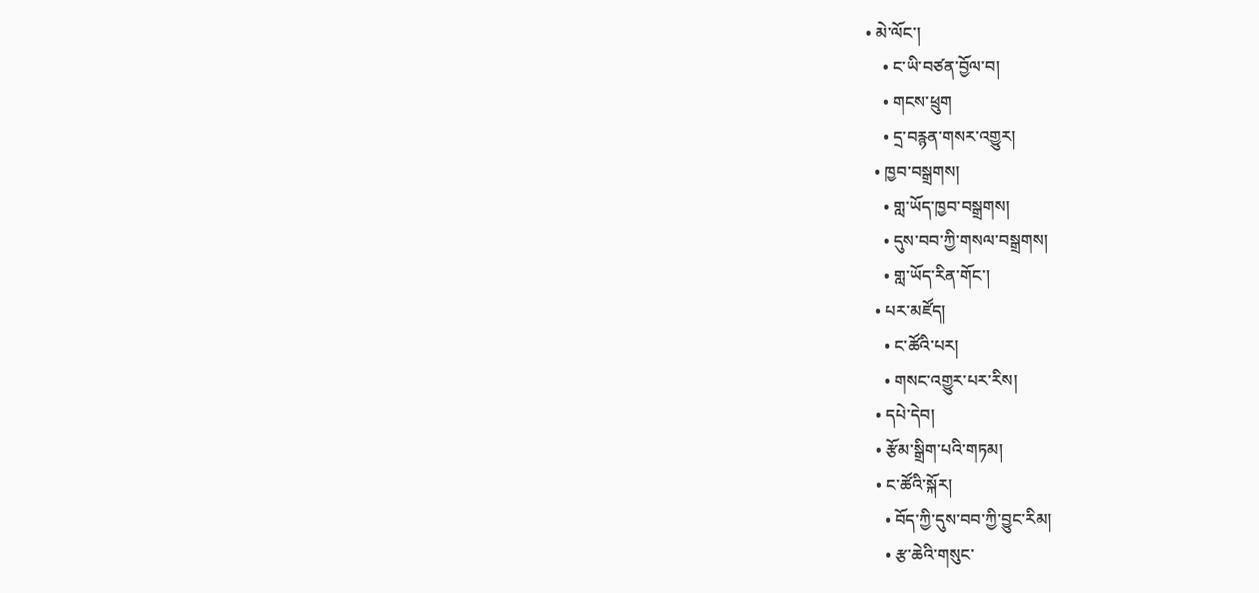• མེ་ལོང་།
    • ང་ཡི་བཙན་བྱོལ་བ།
    • གངས་ཕྲུག
    • དྲ་བརྙན་གསར་འགྱུར།
  • ཁྱབ་བསྒྲགས།
    • གླ་ཡོད་ཁྱབ་བསྒྲགས།
    • དུས་བབ་ཀྱི་གསལ་བསྒྲགས།
    • གླ་ཡོད་རིན་གོང་།
  • པར་མཛོད།
    • ང་ཚོའི་པར།
    • གསང་འགྱུར་པར་རིས།
  • དཔེ་དེབ།
  • རྩོམ་སྒྲིག་པའི་གཏམ།
  • ང་ཚོའི་སྐོར།
    • བོད་ཀྱི་དུས་བབ་ཀྱི་བྱུང་རིམ།
    • རྩ་ཆེའི་གསུང་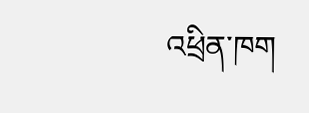འཕྲིན་ཁག